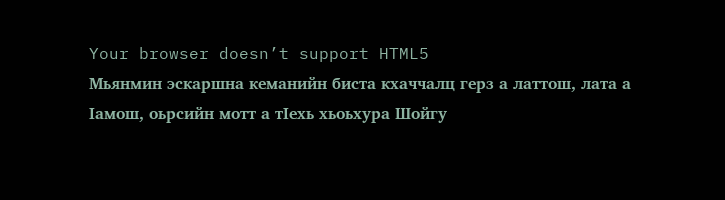Your browser doesn’t support HTML5
Мьянмин эскаршна кеманийн биста кхаччалц герз а латтош, лата а Iамош, оьрсийн мотт а тIехь хьоьхура Шойгу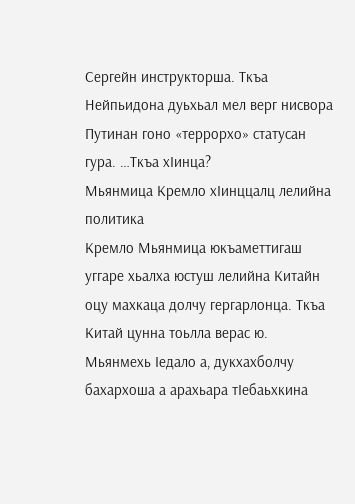Сергейн инструкторша. Ткъа Нейпьидона дуьхьал мел верг нисвора Путинан гоно «террорхо» статусан гура. …Ткъа хIинца?
Мьянмица Кремло хIинццалц лелийна политика
Кремло Мьянмица юкъаметтигаш уггаре хьалха юстуш лелийна Китайн оцу махкаца долчу гергарлонца. Ткъа Китай цунна тоьлла верас ю.
Мьянмехь Iедало а, дукхахболчу бахархоша а арахьара тIебаьхкина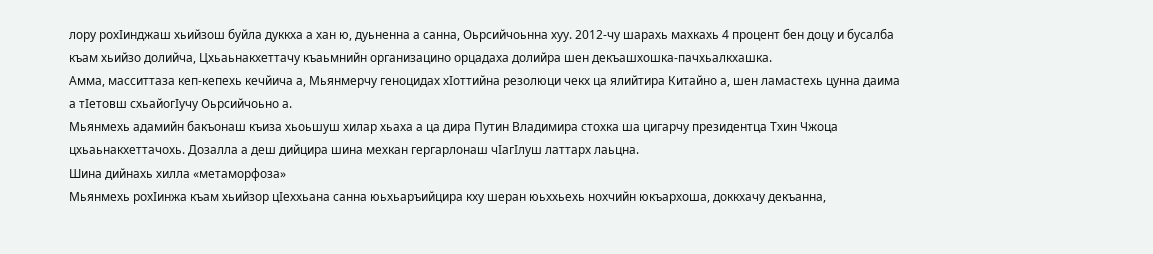лору рохIинджаш хьийзош буйла дуккха а хан ю, дуьненна а санна, Оьрсийчоьнна хуу. 2012-чу шарахь махкахь 4 процент бен доцу и бусалба къам хьийзо долийча, Цхьаьнакхеттачу къаьмнийн организацино орцадаха долийра шен декъашхошка-пачхьалкхашка.
Амма, масситтаза кеп-кепехь кечйича а, Мьянмерчу геноцидах хIоттийна резолюци чекх ца ялийтира Китайно а, шен ламастехь цунна даима а тIетовш схьайогIучу Оьрсийчоьно а.
Мьянмехь адамийн бакъонаш къиза хьоьшуш хилар хьаха а ца дира Путин Владимира стохка ша цигарчу президентца Тхин Чжоца цхьаьнакхеттачохь. Дозалла а деш дийцира шина мехкан гергарлонаш чIагIлуш латтарх лаьцна.
Шина дийнахь хилла «метаморфоза»
Мьянмехь рохIинжа къам хьийзор цIеххьана санна юьхьаръийцира кху шеран юьххьехь нохчийн юкъархоша, доккхачу декъанна,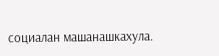социалан машанашкахула.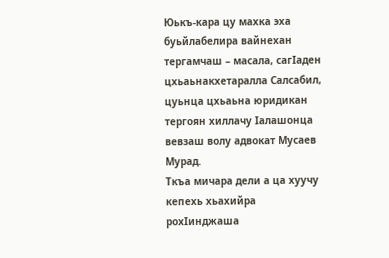Юькъ-кара цу махка эха буьйлабелира вайнехан тергамчаш – масала, сагIаден цхьаьнакхетаралла Салсабил, цуьнца цхьаьна юридикан тергоян хиллачу Iалашонца вевзаш волу адвокат Мусаев Мурад.
Ткъа мичара дели а ца хуучу кепехь хьахийра рохIинджаша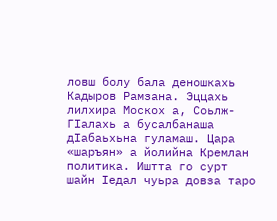ловш болу бала деношкахь Кадыров Рамзана. Эццахь лилхира Москох а, Соьлж-ГIалахь а бусалбанаша дIабаьхьна гуламаш. Цара «шаръян» а йолийна Кремлан политика. Иштта го сурт шайн Iедал чуьра довза таро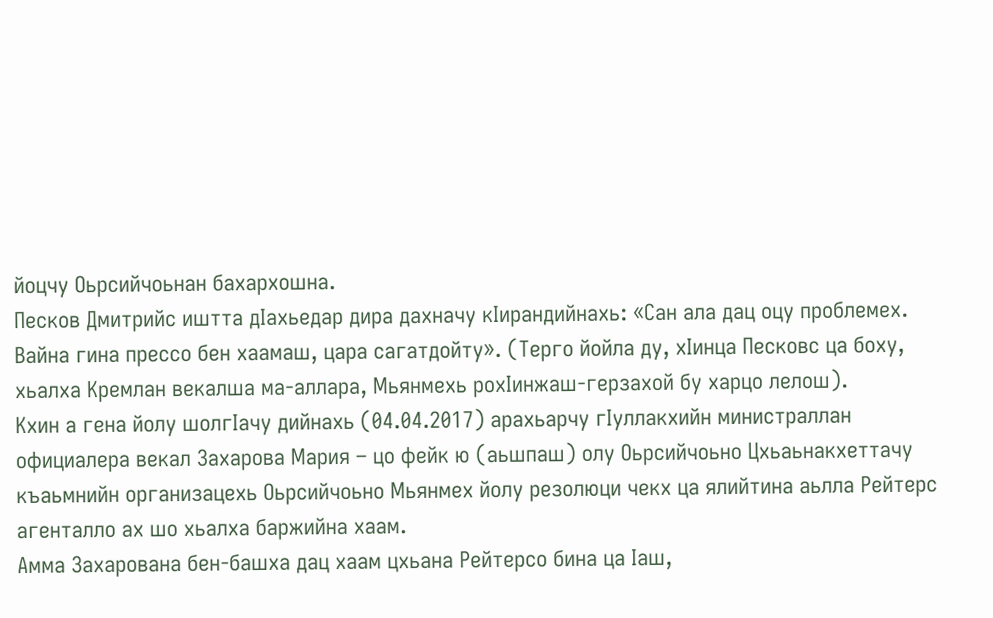йоцчу Оьрсийчоьнан бахархошна.
Песков Дмитрийс иштта дIахьедар дира дахначу кIирандийнахь: «Сан ала дац оцу проблемех. Вайна гина прессо бен хаамаш, цара сагатдойту». (Терго йойла ду, хIинца Песковс ца боху, хьалха Кремлан векалша ма-аллара, Мьянмехь рохIинжаш-герзахой бу харцо лелош).
Кхин а гена йолу шолгIачу дийнахь (04.04.2017) арахьарчу гIуллакхийн министраллан официалера векал Захарова Мария – цо фейк ю (аьшпаш) олу Оьрсийчоьно Цхьаьнакхеттачу къаьмнийн организацехь Оьрсийчоьно Мьянмех йолу резолюци чекх ца ялийтина аьлла Рейтерс агенталло ах шо хьалха баржийна хаам.
Амма Захарована бен-башха дац хаам цхьана Рейтерсо бина ца Iаш,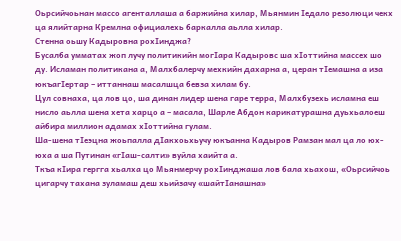Оьрсийчоьнан массо агенталлаша а баржийна хилар, Мьянмин Iедало резолюци чекх ца ялийтарна Кремлна официалехь баркалла аьлла хилар.
Стенна оьшу Кадыровна рохIинджа?
Бусалба умматах жоп лучу политикийн могIара Кадыровс ша хIоттийна массех шо ду. Исламан политикана а, Малхбалерчу мехкийн дахарна а, церан тIемашна а иза юкъагIертар – иттаннаш масалшца бевза хилам бу.
Цул совнаха, ца лов цо, ша динан лидер шена гаре терра, Малхбузехь исламна еш нисло аьлла шена хета харцо а – масала, Шарле Абдон карикатурашна дуьхьалоеш айбира миллион адамах хIоттийна гулам.
Ша-шена тIеэцна жоьпалла дIакхоьхьучу юкъанна Кадыров Рамзан мал ца ло юх-юха а ша Путинан «гIаш-салти» вуйла хаийта а.
Ткъа кIира гергга хьалха цо Мьянмерчу рохIинджаша лов бала хьахош, «Оьрсийчоь цигарчу тахана зуламаш деш хьийзачу «шайтIанашна»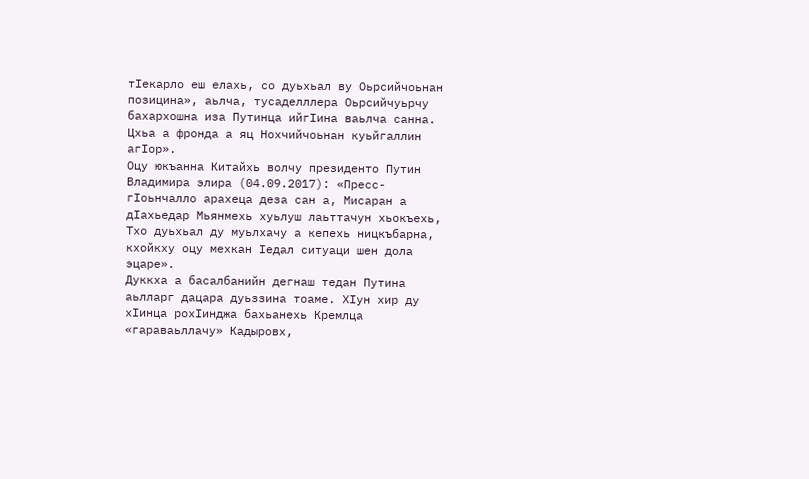тIекарло еш елахь, со дуьхьал ву Оьрсийчоьнан позицина», аьлча, тусаделллера Оьрсийчуьрчу бахархошна иза Путинца ийгIина ваьлча санна.
Цхьа а фронда а яц Нохчийчоьнан куьйгаллин агIор».
Оцу юкъанна Китайхь волчу президенто Путин Владимира элира (04.09.2017): «Пресс-гIоьнчалло арахеца деза сан а, Мисаран а дIахьедар Мьянмехь хуьлуш лаьттачун хьокъехь, Тхо дуьхьал ду муьлхачу а кепехь ницкъбарна, кхойкху оцу мехкан Iедал ситуаци шен дола эцаре».
Дуккха а басалбанийн дегнаш тедан Путина аьлларг дацара дуьззина тоаме. ХIун хир ду хIинца рохIинджа бахьанехь Кремлца «гараваьллачу» Кадыровх,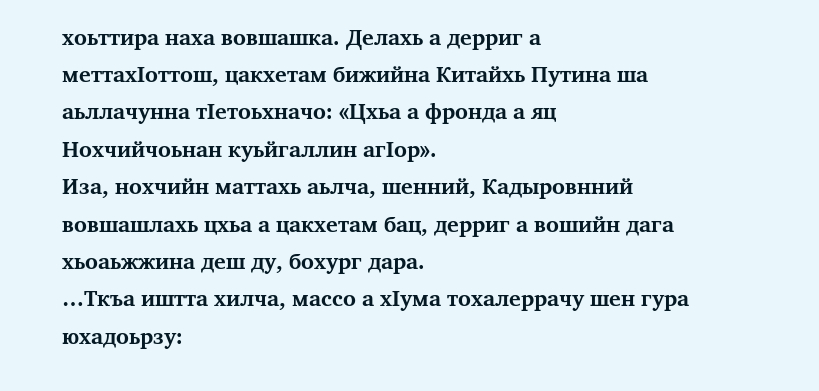хоьттира наха вовшашка. Делахь а дерриг а меттахIоттош, цакхетам бижийна Китайхь Путина ша аьллачунна тIетоьхначо: «Цхьа а фронда а яц Нохчийчоьнан куьйгаллин агIор».
Иза, нохчийн маттахь аьлча, шенний, Кадыровнний вовшашлахь цхьа а цакхетам бац, дерриг а вошийн дага хьоаьжжина деш ду, бохург дара.
…Ткъа иштта хилча, массо а хIума тохалеррачу шен гура юхадоьрзу: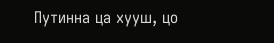Путинна ца хууш, цо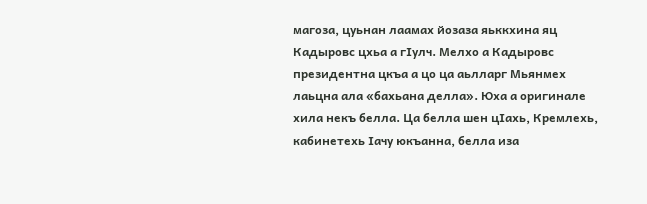магоза, цуьнан лаамах йозаза яьккхина яц Кадыровс цхьа а гIулч. Мелхо а Кадыровс президентна цкъа а цо ца аьлларг Мьянмех лаьцна ала «бахьана делла». Юха а оригинале хила некъ белла. Ца белла шен цIахь, Кремлехь, кабинетехь Iачу юкъанна, белла иза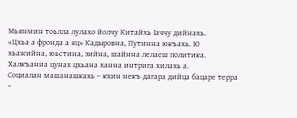Мьянмин тоьлла лулахо йолчу Китайхь Iаччу дийнахь.
«Цхьа а фронда а яц» Кадыровна, Путинна юкъахь. Ю хьажийна, юьстина, зийна, шайнна лелаеш политика. Халкъанна цунах цхьана ханна интрига хилахь а.
Социалан машанашкахь – кхин некъ дагара дийца бацаре терра –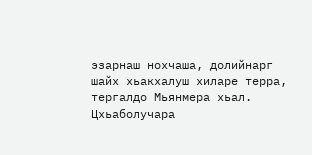эзарнаш нохчаша, долийнарг шайх хьакхалуш хиларе терра, тергалдо Мьянмера хьал. Цхьаболучара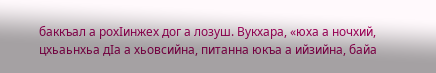баккъал а рохIинжех дог а лозуш. Вукхара, «юха а ночхий, цхьаьнхьа дIа а хьовсийна, питанна юкъа а ийзийна, байа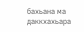бахьана ма даккхахьара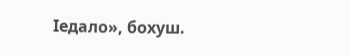Iедало», бохуш.